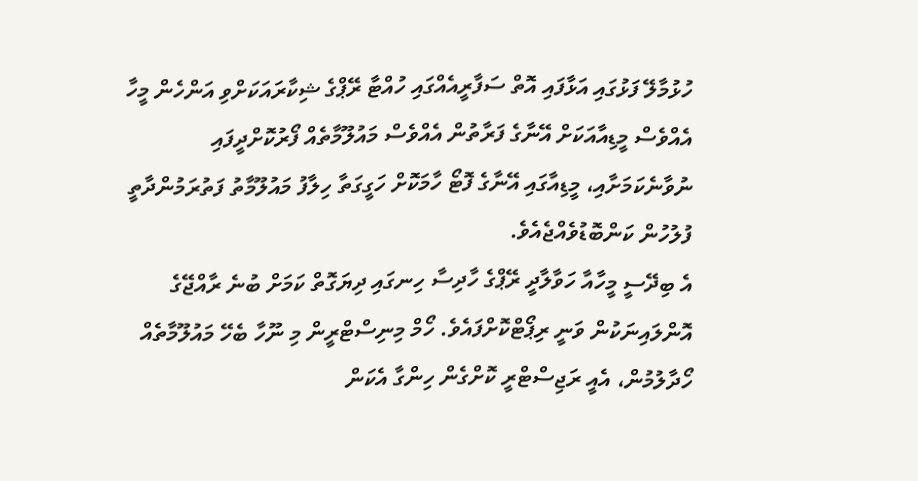ހުޅުމާލޭ ފަޅުގައި އަޅާފައި އޮތް ސަފާރީއެއްގައި ހުއްޓާ ރޭޕްގެ ޝިކާރައަކަށްވި އަންހެން މީހާ އެއްވެސް މީޑިއާއަކަށް އޭނާގެ ފަރާތުން އެއްވެސް މައުލޫމާތެއް ފޯރުކޮށްދީފައި ނުވާނެކަމަށާއި، މީޑިއާގައި އޭނާގެ ފޮޓޯ ހާމަކޮށް ހަގީގަތާ ހިލާފު މައުލޫމާތު ފަތުރަމުންދާތީ ފުލުހުން ކަންބޮޑުވެއްޖެއެވެ.
އެ ބިދޭސީ މީހާއާ ހަވާލާދީ ރޭޕްގެ ހާދިސާ ހިނގައި ދިޔަގޮތް ކަމަށް ބުނެ ރާއްޖޭގެ އޮންލައިނަކުން ވަނީ ރިޕޯޓްކޮށްފައެވެ. ހޯމް މިނިސްޓްރީން މި ނޫހާ ބެހޭ މައުލޫމާތެއް ހޯދާލުމުން، އެއީ ރަޖިސްޓްރީ ކޮށްގެން ހިންގާ އެކަން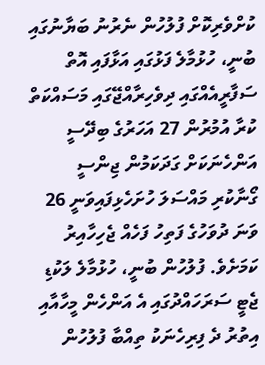ކުށްވެރިކޮށް ފުލުހުން ނެރުނު ބަޔާނުގައި ބުނީ، ހުޅުމާލެ ފަޅުގައި އަޅާފައި އޮތް ސަފާރީއެއްގައި ދިވެހިރާއްޖޭގައި މަސައްކަތް ކުރާ އުމުރުން 27 އަހަރުގެ ބިދޭސީ އަންހެނަކަށް ގަދަކަމުން ޖިންސީ ގޯނާކުރި މައްސަލަ ހުށަހެޅިފައިވަނީ 26 ވަނަ ދުވަހުގެ ފަތިހު ފަހެއް ޖެހިހާއިރު ކަމަށެވެ. ފުލުހުން ބުނީ، ހުޅުމާލެ ލަކުޑި ޖެޓީ ސަރަހައްދުގައި އެ އަންހެން މީހާއާއި އިތުރު ދެ ފިރިހެނަކު ތިއްބާ ފުލުހުން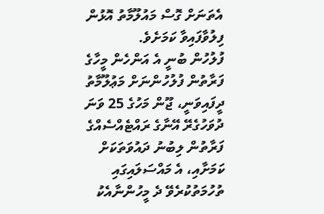އެތަނަށް ގޮސް މައުލޫމާތު އޮޅުން ފިލުވާފައިވާ ކަމަށެވެ.
ފުލުހުން ބުނީ އެ އަންހެން މީހާގެ ފަރާތުން ފުލުހުންނަށް މަޢުލޫމާތު ދީފައިވަނީ، ޖޫން މަހުގެ 25 ވަނަ ދުވަހުގެރޭ އޭނާގެ ރައްޓެއްސެއްގެ ފަރާތުން ލިބުނު ދައުވަތަކަށް ކަމަށާއި، އެ މައްސަލައިގައި ތުހުމަތުކުރެވޭ ދެ މީހުންނާއެކު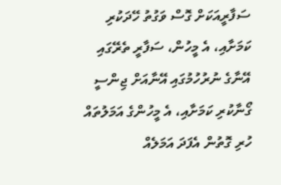ސަފާރީއަކަށް ގޮސް ވަގުތު ހޭދަކުރި ކަމަށާއި، އެ މީހުން، ސަފާރީ ތެރޭގައި އޭނާގެ ނުރުހުމުގައި އޭނާއަށް ޖިންސީ ގޯނާކުރި ކަމަށާއި، އެ މީހުންގެ އަމަލުތައް ހުރި ގޮތުން އެފަދަ އަމަލެއް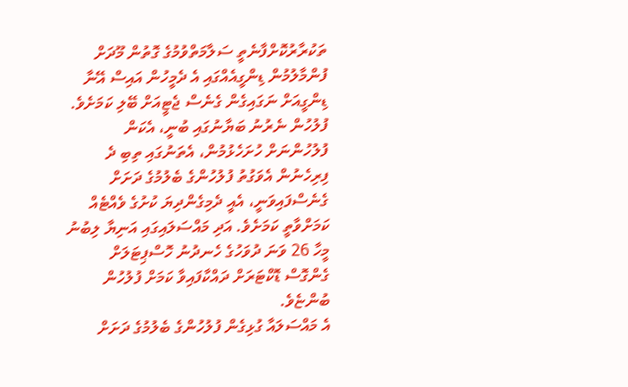ތަކުރާރުކޮށްފާނެތީ ސަލާމަތްވުމުގެ ގޮތުން މޫދަށް ފުންމާލުމުން ޑިންގީއެއްގައި އެ ދެމީހުން އައިސް އޭނާ ޑިންގީއަށް ނަގައިގެން ގެނެސް ޖެޓީއަށް ބޭލި ކަމަށެވެ.
ފުލުހުން ނެރުނު ބަޔާނުގައި ބުނީ، އެކަން ފުލުހުންނަށް ހުށަހެޅުމުން، އެތަނުގައި ތިބި ދެ ފިރިހެނުން އެވަގުތު ފުލުހުންގެ ބެލުމުގެ ދަށަށް ގެނެސްފައިވަނީ، އެއީ ދެމިގެންދިޔަ ކުށުގެ ވެއްޓެއް ކަމަށްވާތީ ކަމަށެވެ. އަދި މައްސަލައިގައި އަނިޔާ ލިބުނު މީހާ 26 ވަނަ ދުވަހުގެ ހެނދުނު ހޮސްޕިޓަލަށް ގެންގޮސް ޑޮކްޓަރަށް ދައްކާފައިވާ ކަމަށް ފުލުހުން ބުންޏެވެ.
އެ މައްސަލައާ ގުޅިގެން ފުލުހުންގެ ބެލުމުގެ ދަށަށް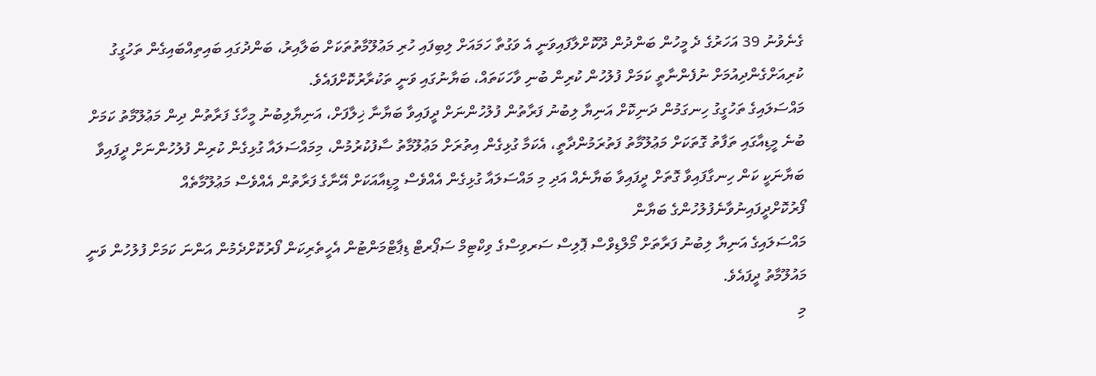ގެނެވުނު 39 އަހަރުގެ ދެ މީހުން ބަންދުން ދޫކޮށްލާފައިވަނީ އެ ވަގުތާ ހަމައަށް ލިބިފައި ހުރި މަޢުލޫމާތުތަކަށް ބަލާއިރު، ބަންދުގައި ބައިތިއްބައިގެން ތަހުގީގު ކުރިއަށްގެންދިއުމަށް ނުފެންނާތީ ކަމަށް ފުލުހުން ކުރިން ބުނި ވާހަކަތައް، ބަޔާނުގައި ވަނީ ތަކުރާރުކޮށްފައެވެ.
މައްސަލައިގެ ތަހުގީގު ހިނގަމުން ދަނިކޮށް އަނިޔާ ލިބުނު ފަރާތުން ފުލުހުންނަށް ދީފައިވާ ބަޔާނާ ޚިލާފަށް، އަނިޔާލިބުނު މީހާގެ ފަރާތުން ދިން މަޢުލޫމާތު ކަމަށް ބުނެ މީޑިއާގައި ތަފާތު ގޮތަކަށް މަޢުލޫމާތު ފަތުރަމުންދާތީ، އެކަމާ ގުޅިގެން އިތުރަށް މަޢުލޫމާތު ސާފުކުރުމުން، މިމައްސަލައާ ގުޅިގެން ކުރިން ފުލުހުންނަށް ދީފައިވާ ބަޔާނަކީ ކަން ހިނގާފައިވާ ގޮތަށް ދީފައިވާ ބަޔާނެއް އަދި މި މައްސަލައާ ގުޅިގެން އެއްވެސް މީޑިއާއަކަށް އޭނާގެ ފަރާތުން އެއްވެސް މަޢުލޫމާތެއް ފޯރުކޮށްދީފައިނުވާނެފުލުހުންގެ ބަޔާން
މައްސަލައިގެ އަނިޔާ ލިބުނު ފަރާތަށް މޯލްޑިވްސް ޕޮލިސް ސަރވިސްގެ ވިކްޓިމް ސަޕޯރޓް ޑިޕާޓްމަންޓުން އެހީތެރިކަން ފޯރުކޮށްދެމުން އަންނަ ކަމަށް ފުލުހުން ވަނީ މައުލޫމާތު ދީފައެވެ.
މި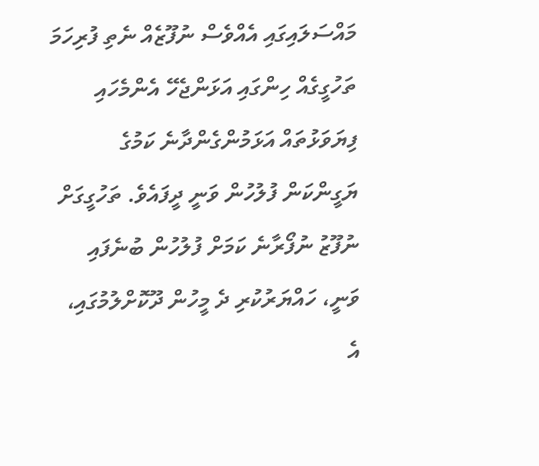މައްސަލައިގައި އެއްވެސް ނުފޫޒެއް ނެތި ފުރިހަމަ ތަހުގީގެއް ހިންގައި އަޅަންޖެހޭ އެންމެހައި ފިޔަވަޅުތައް އަޅަމުންގެންދާނެ ކަމުގެ ޔަގީންކަން ފުލުހުން ވަނީ ދީފައެވެ. ތަހުގީގަށް ނުފޫޒު ނުފޯރާނެ ކަމަށް ފުލުހުން ބުނެފައި ވަނީ، ހައްޔަރުކުރި ދެ މީހުން ދޫކޮށްލުމުގައި، އެ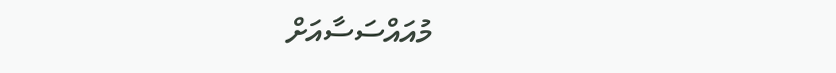މުއައްސަސާއަށް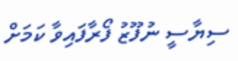ސިޔާސީ ނުފޫޒު ފޯރާފައިވާ ކަމަށް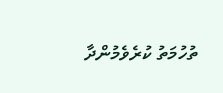ތުހުމަތު ކުރެވެމުންދާ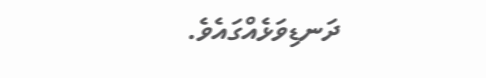ދަނޑިވަޅެއްގައެވެ.